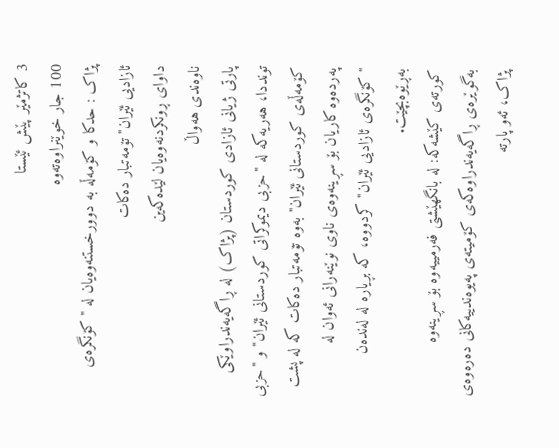3 کاتژمێر پێش ئێستا
100 جار خوێنراوەتەوە
پژاک : حدکا و کۆمەڵە بە دوورخستنەوەیان لە "کۆنگرەی ئازادیی ئێران" تۆمەتبار دەکات
داوای ڕونکردنەوەیان لێدەکەین
ناوەندی هەواڵ
پارتی ژیانی ئازادی کوردستان (پژاک) لە ڕاگەیەندراوێکی تونددا، هەریەکە لە "حزبی دیموکراتی کوردستانی ئێران" و "حزبی کۆمەڵەی کوردستانی ئێران" بەوە تۆمەتبار دەکات کە لە پشت پەردەوە کاریان بۆ سڕینەوەی ناوی نوێنەرانی ئەوان لە "کۆنگرەی ئازادیی ئێران" کردووە، کە بڕیارە لە لەندەن بەڕێوەبچێت.
کورتەی کێشەکە: لە بانگهێشتی فەرمییەوە بۆ سڕینەوە
بەگوێرەی ڕاگەیەندراوەکەی کۆمیتەی پەیوەندییەکانی دەرەوەی پژاک، ئەو پارتە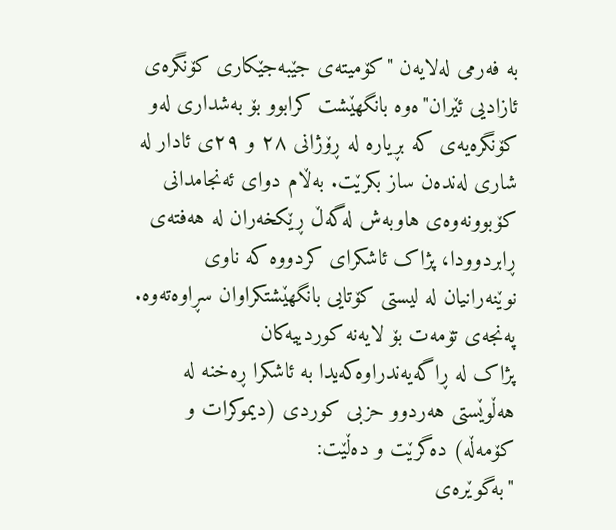بە فەرمی لەلایەن "کۆمیتەی جێبەجێکاری کۆنگرەی ئازادیی ئێران"ەوە بانگهێشت کرابوو بۆ بەشداری لەو کۆنگرەیەی کە بڕیارە لە ڕۆژانی ٢٨ و ٢٩ی ئادار لە شاری لەندەن ساز بکرێت. بەڵام دوای ئەنجامدانی کۆبوونەوەی هاوبەش لەگەڵ ڕێکخەران لە هەفتەی ڕابردوودا، پژاک ئاشکرای کردووە کە ناوی نوێنەرانیان لە لیستی کۆتایی بانگهێشتکراوان سڕاوەتەوە.
پەنجەی تۆمەت بۆ لایەنە کوردییەکان
پژاک لە ڕاگەیەندراوەکەیدا بە ئاشکرا ڕەخنە لە هەڵوێستی هەردوو حزبی کوردی (دیموکرات و کۆمەڵە) دەگرێت و دەڵێت:
"بەگوێرەی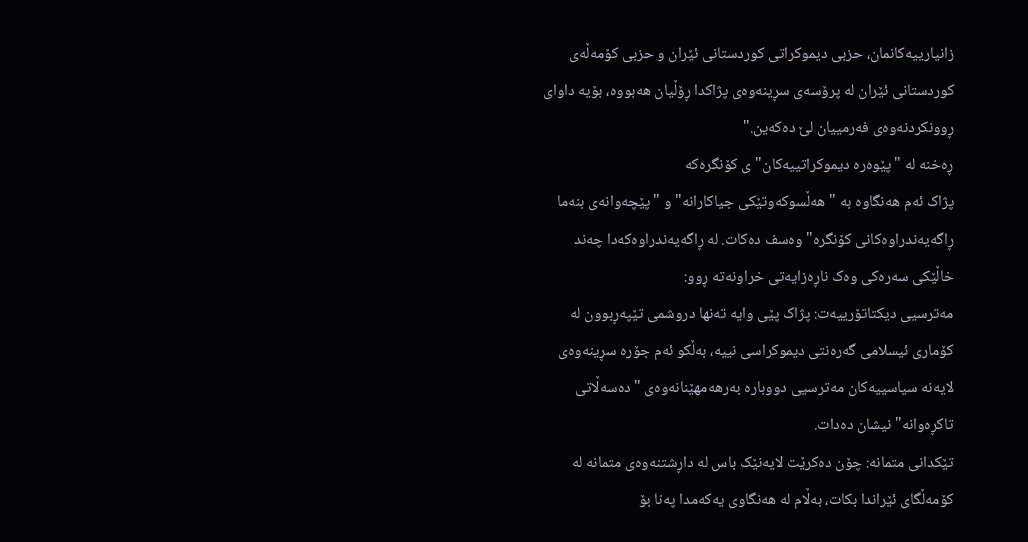زانیارییەکانمان، حزبی دیموکراتی کوردستانی ئێران و حزبی کۆمەڵەی کوردستانی ئێران لە پرۆسەی سڕینەوەی پژاکدا ڕۆڵیان هەبووە، بۆیە داوای ڕوونکردنەوەی فەرمییان لێ دەکەین."
ڕەخنە لە "پێوەرە دیموکراتییەکان"ی کۆنگرەکە
پژاک ئەم هەنگاوە بە "هەڵسوکەوتێکی جیاکارانە" و "پێچەوانەی بنەما ڕاگەیەندراوەکانی کۆنگرە" وەسف دەکات. لە ڕاگەیەندراوەکەدا چەند خاڵێکی سەرەکی وەک ناڕەزایەتی خراونەتە ڕوو:
مەترسیی دیکتاتۆرییەت: پژاک پێی وایە تەنها دروشمی تێپەڕبوون لە کۆماری ئیسلامی گەرەنتی دیموکراسی نییە، بەڵکو ئەم جۆرە سڕینەوەی لایەنە سیاسییەکان مەترسیی دووبارە بەرهەمهێنانەوەی "دەسەڵاتی تاکڕەوانە" نیشان دەدات.
تێکدانی متمانە: چۆن دەکرێت لایەنێک باس لە داڕشتنەوەی متمانە لە کۆمەڵگای ئێراندا بکات، بەڵام لە هەنگاوی یەکەمدا پەنا بۆ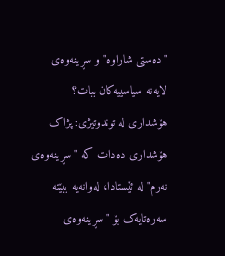"دەستی شاراوە" و سڕینەوەی لایەنە سیاسییەکان ببات؟
هۆشداری لە توندوتیژی: پژاک هۆشداری دەدات کە "سڕینەوەی نەرم" لە ئێستادا، لەوانەیە ببێتە سەرەتایەک بۆ "سڕینەوەی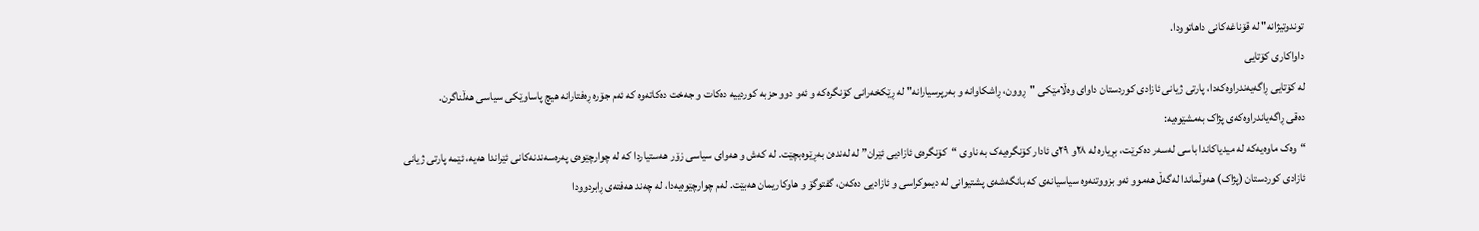توندوتیژانە" لە قۆناغەکانی داهاتوودا.
داواکاری کۆتایی
لە کۆتایی ڕاگەیەندراوەکەدا، پارتی ژیانی ئازادی کوردستان داوای وەڵامێکی "ڕوون، ڕاشکاوانە و بەرپرسیارانە" لە ڕێکخەرانی کۆنگرەکە و ئەو دوو حزبە کوردییە دەکات و جەخت دەکاتەوە کە ئەم جۆرە ڕەفتارانە هیچ پاساوێکی سیاسی هەڵناگرن.
دەقی ڕاگەیاندراوەکەی پژاک بەمشێوەیە:
“وەک ماوەیەکە لە میدیاکاندا باسی لەسەر دەکرێت، بڕیارە لە ٢٨و ٢٩ی ئادار کۆنگرەیەک بە ناوی “کۆنگرەی ئازادیی ئێران” لە لەندەن بەڕێوەبچێت. لە کەش و هەوای سیاسی زۆر هەستیاردا کە لە چوارچێوەی پەرەسەندنەکانی ئێراندا هەیە، ئێمە پارتی ژیانی ئازادی کوردستان (پژاک) هەوڵماندا لەگەڵ هەموو ئەو بزووتنەوە سیاسیانەی کە بانگەشەی پشتیوانی لە دیموکراسی و ئازادیی دەکەن، گفتوگۆ و هاوکاریمان هەبێت. لەم چوارچێوەیەدا، لە چەند هەفتەی ڕابردوودا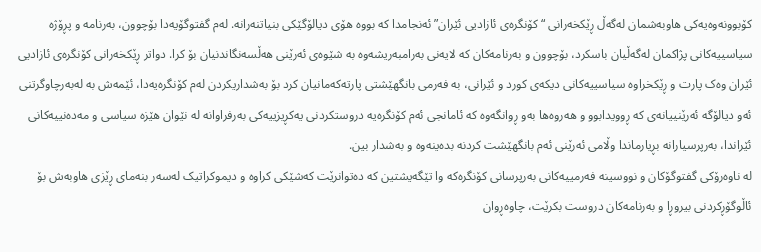کۆبوونەوەیەکی هاوبەشمان لەگەڵ ڕێکخەرانی “کۆنگرەی ئازادیی ئێران” ئەنجامدا کە بووە هۆی دیالۆگێکی بنیاتنەرانە. لەم گفتوگۆیەدا بۆچوون، بەرنامە و پڕۆژە سیاسییەکانی پژاکمان لەگەڵیان باسکرد، بۆچوون و بەرنامەکان کە لایەنی بەرامبەریشەوە بە شێوەی ئەرێنی هەڵسەنگاندنیان بۆ کرا. دواتر ڕێکخەرانی کۆنگرەی ئازادیی ئێران وەک پارت و ڕێکخراوە سیاسییەکانی دیکەی کورد و ئێرانی، بە فەرمی بانگهێشتی پارتەکەمانیان کرد بۆ بەشداریکردن لەم کۆنگرەیەدا، ئێمەش بە لەبەرچاوگرتنی ئەو دیالۆگە ئەرێنییانەی کە ڕوویدابوو و هەروەها بەو ڕوانگەوە کە ئامانجی ئەم کۆنگرەیە دروستکردنی یەکڕیزییەکی بەرفراوانە لە نێوان هێزە سیاسی و مەدەنییەکانی ئێراندا، بەرپرسیارانە بڕیارماندا وڵامی ئەرێنی ئەم بانگهێشت کردنە بدەینەوە و بەشدار بین.
لە ناوەرۆکی گفتوگۆکان و نووسینە فەرمییەکانی بەرپرسانی کۆنگرەکە وا تێگەیشتین کە دەتوانرێت کەشێکی کراوە و دیموکراتیک لەسەر بنەمای ڕێزی هاوبەش بۆ ئاڵوگۆڕکردنی بیروڕا و بەرنامەکان دروست بکرێت، چاوەڕوان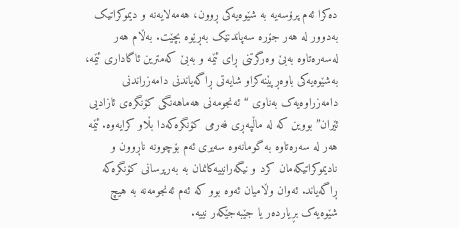دەکرا ئەم پرۆسەیە بە شێوەیەکی ڕوون، هەمەلایەنە و دیموکراتیک بەدوور لە هەر جۆرە سەپاندنێک بەڕێوە بچێت. بەڵام هەر لەسەرەتاوە بەبێ وەرگرتنی ڕای ئێمە و بەبێ کەمترین ئاگاداری ئێمە، بەشێوەیەکی باوەڕپێنەکراو شایەتی ڕاگەیاندنی دامەزراندنی دامەزراوەیەک بەناوی “ئەنجومەنی هەماهەنگی کۆنگرەی ئازادیی ئێران” بووین کە لە ماڵپەڕی فەرمی کۆنگرەکەدا بڵاو کرایەوە. ئێمە هەر لە سەرەتاوە بە گومانەوە سەیری ئەم بۆچوونە ناڕوون و نادیموکراتیکەمان کرد و نیگەرانییەکانمان بە بەرپرسانی کۆنگرەکە ڕاگەیاند. ئەوان وڵامیان ئەوە بوو کە ئەم ئەنجومەنە بە هیچ شێوەیەک بڕیاردەر یا جێبەجێکەر نییە.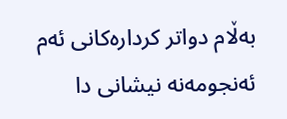بەڵام دواتر کردارەکانی ئەم ئەنجومەنە نیشانی دا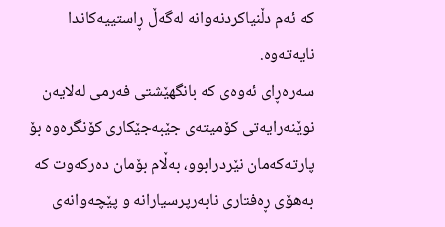کە ئەم دڵنیاکردنەوانە لەگەڵ ڕاستییەکاندا نایەتەوە.
سەرەڕای ئەوەی کە بانگهێشتی فەرمی لەلایەن نوێنەرایەتی کۆمیتەی جێبەجێکاری کۆنگرەوە بۆ پارتەکەمان نێردرابوو، بەڵام بۆمان دەرکەوت کە بەهۆی ڕەفتاری نابەرپرسیارانە و پێچەوانەی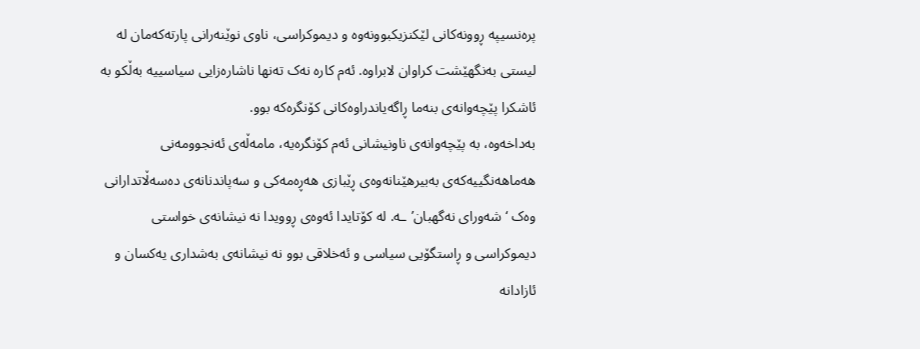پرەنسیپە ڕوونەکانی لێکنزیکبوونەوە و دیموکراسی، ناوی نوێنەرانی پارتەکەمان لە لیستی بەنگهێشت کراوان لابراوە. ئەم کارە نەک تەنها ناشارەزایی سیاسییە بەڵکو بە ئاشکرا پێچەوانەی بنەما ڕاگەیاندراوەکانی کۆنگرەکە بوو.
بەداخەوە، بە پێچەوانەی ناونیشانی ئەم کۆنگرەیە، مامەڵەی ئەنجوومەنی هەماهەنگییەکەی بەبیرهێنانەوەی ڕێبازی هەڕەمەکی و سەپاندنانەی دەسەڵاتدارانی وەک ‘شەورای نەگهبان’ـە. لە کۆتایدا ئەوەی ڕوویدا نە نیشانەی خواستی دیموکراسی و ڕاستگۆیی سیاسی و ئەخلاقی بوو نە نیشانەی بەشداری یەکسان و ئازادانە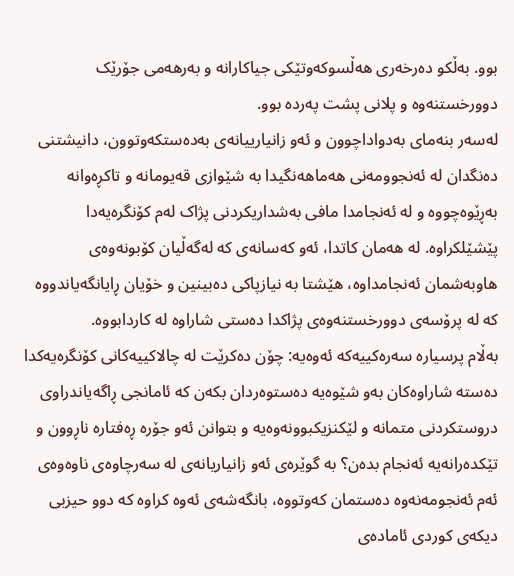بوو. بەڵکو دەرخەری هەڵسوکەوتێکی جیاکارانە و بەرهەمی جۆرێک دوورخستنەوە و پلانی پشت پەردە بوو.
لەسەر بنەمای بەدواداچوون و ئەو زانیارییانەی بەدەستکەوتوون، دانیشتنی دەنگدان لە ئەنجوومەنی هەماهەنگیدا بە شێوازی قەیومانە و تاکڕەوانە بەڕێوەچووە و لە ئەنجامدا مافی بەشداریکردنی پژاک لەم کۆنگرەیەدا پێشێلکراوە. لە هەمان کاتدا، ئەو کەسانەی کە لەگەڵیان کۆبونەوەی هاوبەشمان ئەنجامداوە، هێشتا بە نیازپاکی دەبینین و خۆیان ڕایانگەیاندووە کە لە پرۆسەی دوورخستنەوەی پژاکدا دەستی شاراوە لە کاردابووە.
بەڵام پرسیارە سەرەکییەکە ئەوەیە: چۆن دەکرێت لە چالاکییەکانی کۆنگرەیەکدا دەستە شاراوەکان بەو شێوەیە دەستوەردان بکەن کە ئامانجی ڕاگەیاندراوی دروستکردنی متمانە و لێکنزیکبوونەوەیە و بتوانن ئەو جۆرە ڕەفتارە ناڕوون و تێکدەرانەیە ئەنجام بدەن؟ بە گوێرەی ئەو زانیاریانەی لە سەرچاوەی ناوەوەی ئەم ئەنجومەنەوە دەستمان کەوتووە، بانگەشەی ئەوە کراوە کە دوو حیزبی دیکەی کوردی ئامادەی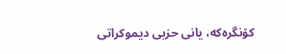کۆنگرەکە، یانی حزبی دیموکراتی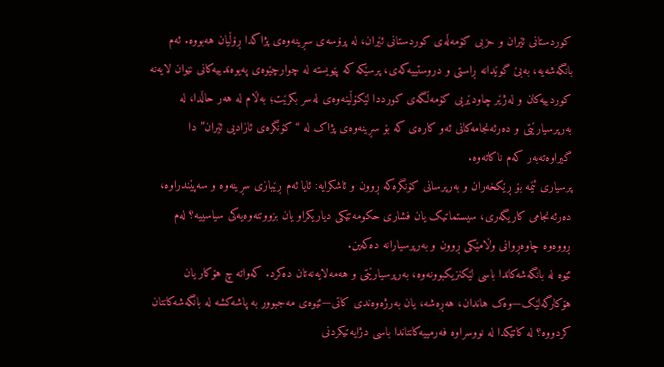کوردستانی ئێران و حزبی کۆمەڵەی کوردستانی ئێران، لە پرۆسەی سڕینەوەی پژاکدا ڕۆڵیان هەبووە. ئەم بانگەشەیە، بەبێ گوێدانە ڕاستی و دروستییەکەی، پرسێکە کە پێویستە لە چوارچێوەی پەیوەندییەکانی نێوان لایەنە کوردییەکان و لەژێر چاودێریی کۆمەڵگەی کورددا لێکۆڵینەوەی لەسر بکرێت؛ بەڵام لە هەر حاڵدا، لە بەرپرسیارێتی و دەرئەنجامەکانی ئەو کارەی کە بۆ سڕینەوەی پژاک لە “کۆنگرەی ئازادیی ئێران” دا گیراوەتەبەر کەم ناکاتەوە.
پرسیاری ئێمە بۆ ڕێکخەران و بەرپرسانی کۆنگرەکە ڕوون و ئاشکرایە: ئایا ئەم ڕێبازی سڕینەوە و سەپێندراوە، دەرئەنجامی کاریگەری، سیستماتیک یان فشاری حکومەتێکی دیاریکراو یان بزووتنەوەیەکی سیاسییە؟ لەم ڕووەوە چاوەڕوانی وڵامێکی ڕوون و بەرپرسیارانە دەکەین.
ئێوە لە بانگەشەکاندا باسی لێکنزیکبوونەوە، بەرپرسیارێتی و هەمەلایەنەتان دەکرد. کەواتە چ هۆکار یان هۆکارگەلێک—وەک هاندان، هەڕەشە، یان بەرژەوەندی کاتی—ئێوەی مەجبوور بە پاشەکشە لە بانگەشەکانتان کردووە؟ لە کاتێکدا لە نووسراوە فەرمییەکانتاندا باسی دژایەتیکردنی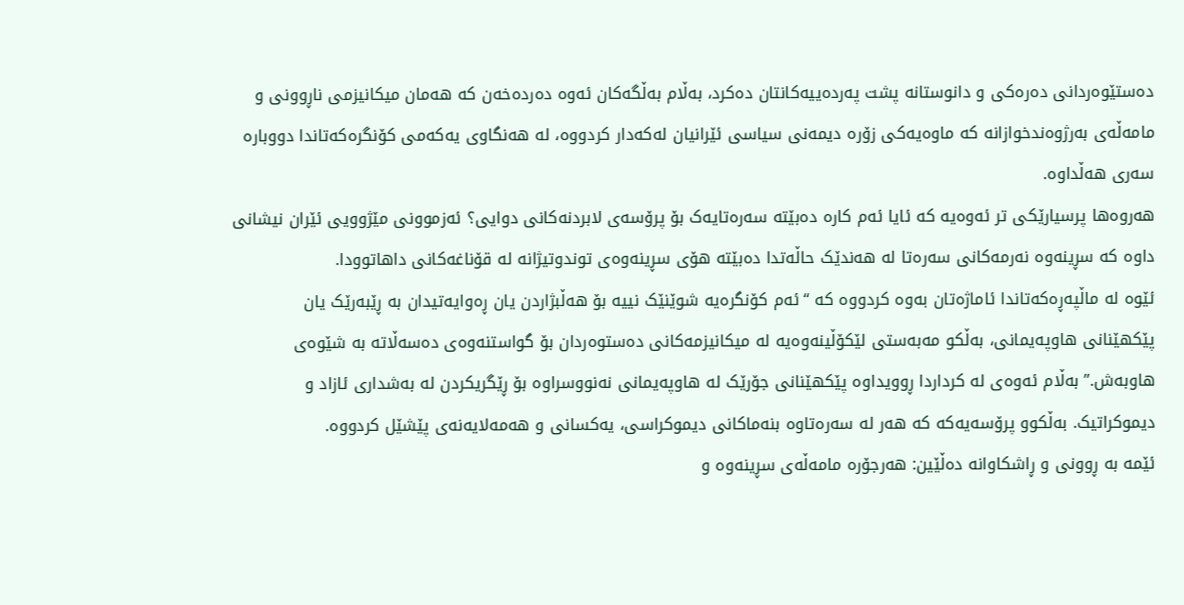دەستێوەردانی دەرەکی و دانوستانە پشت پەردەییەکانتان دەکرد، بەڵام بەڵگەکان ئەوە دەردەخەن کە هەمان میکانیزمی ناڕوونی و مامەڵەی بەرژوەندخوازانە کە ماوەیەکی زۆرە دیمەنی سیاسی ئێرانیان لەکەدار کردووە، لە هەنگاوی یەکەمی کۆنگرەکەتاندا دووبارە سەری هەڵداوە.
هەروەها پرسیارێکی تر ئەوەیە کە ئایا ئەم کارە دەبێتە سەرەتایەک بۆ پرۆسەی لابردنەکانی دوایی؟ ئەزموونی مێژوویی ئێران نیشانی داوە کە سڕینەوە نەرمەکانی سەرەتا لە هەندێک حاڵەتدا دەبێتە هۆی سڕینەوەی توندوتیژانە لە قۆناغەکانی داهاتوودا.
ئێوە لە ماڵپەڕەکەتاندا ئاماژەتان بەوە کردووە کە “ئەم کۆنگرەیە شوێنێک نییە بۆ هەڵبژاردن یان ڕەوایەتیدان بە ڕێبەرێک یان پێکهێنانی هاوپەیمانی، بەڵکو مەبەستی لێکۆڵینەوەیە لە میکانیزمەکانی دەستوەردان بۆ گواستنەوەی دەسەڵاتە بە شێوەی هاوبەش.” بەڵام ئەوەی لە کرداردا ڕوویداوە پێکهێنانی جۆرێک لە هاوپەیمانی نەنووسراوە بۆ ڕێگریکردن لە بەشداری ئازاد و دیموکراتیک. بەڵکوو پرۆسەیەکە کە هەر لە سەرەتاوە بنەماکانی دیموکراسی، یەکسانی و هەمەلایەنەی پێشێل کردووە.
ئێمە بە ڕوونی و ڕاشکاوانە دەڵێین: هەرجۆرە مامەڵەی سڕینەوە و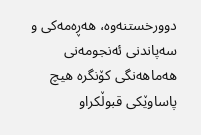دوورخستنەوە، هەڕەمەکی و سەپاندنی ئەنجومەنی هەماهەنگی کۆنگرە هیچ پاساوێکی قبوڵکراو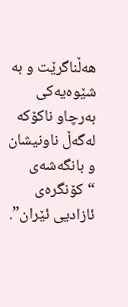هەڵناگرێت و بە شێوەیەکی بەرچاو ناکۆکە لەگەڵ ناونیشان و بانگەشەی “کۆنگرەی ئازادیی ئێران”.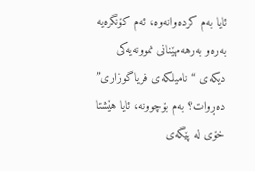ئایا بەم کردەوانەوە، ئەم کۆنگرەیە بەرەو بەرهەمهێنانی نموونەیەکی دیکەی “نامیلکەی فریاگوزاری” دەڕوات؟ بەم بۆچوونە، ئایا هێشتا خۆی لە پێگەی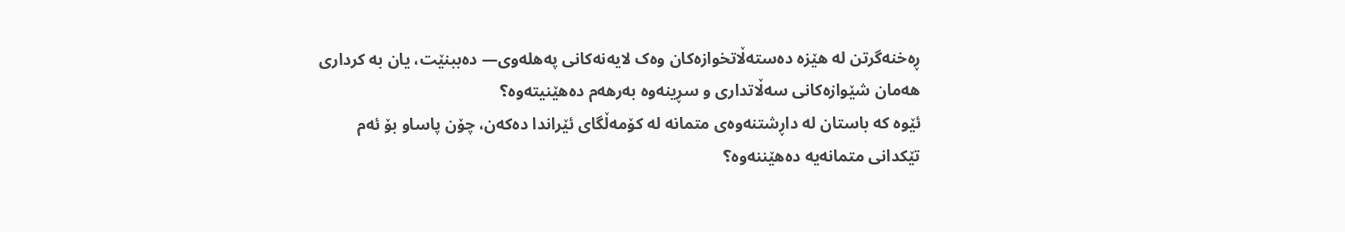ڕەخنەگرتن لە هێزە دەستەڵاتخوازەکان وەک لایەنەکانی پەهلەوی— دەببنێت، یان بە کرداری هەمان شێوازەکانی سەڵاتداری و سڕینەوە بەرهەم دەهێنیتەوە؟
ئێوە کە باستان لە داڕشتنەوەی متمانە لە کۆمەڵگای ئێراندا دەکەن، چۆن پاساو بۆ ئەم تێکدانی متمانەیە دەهێننەوە؟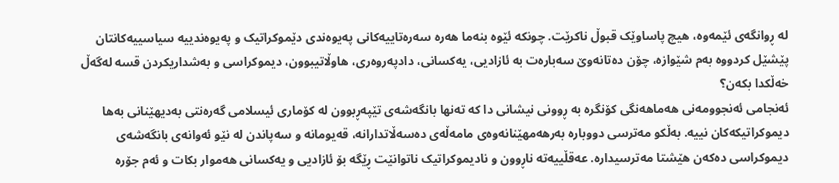لە ڕوانگەی ئێمەوە، هیچ پاساوێک قبوڵ ناکرێت. چونکە ئێوە بنەما هەرە سەرەتاییەکانی پەیوەندی دێموکراتیک و پەیوەندییە سیاسییەکانتان پێشێل کردووە بەم شێوازە، چۆن دەتانەوێ سەبارەت بە ئازادیی، یەکسانی، دادپەروەری، هاوڵاتیبوون، دیموکراسی و بەشداریکردن قسە لەگەڵ خەڵکدا بکەن؟
ئەنجامی ئەنجوومەنی هەماهەنگی کۆنگرە بە ڕوونی نیشانی دا کە تەنها بانگەشەی تێپەڕبوون لە کۆماری ئیسلامی گەرەنتی بەدیهێنانی بەها دیموکراتیکەکان نییە. بەڵکو مەترسی دووبارە بەرهەمهێنانەوەی مامەڵەی دەسەڵاتدارانە، قەیومانە و سەپاندن لە نێو ئەوانەی بانگەشەی دیموکراسی دەکەن هێشتا مەترسیدارە. عەقڵییەتە ناڕوون و نادیموکراتیک ناتوانێت ڕێگە بۆ ئازادیی و یەکسانی هەموار بکات و ئەم جۆرە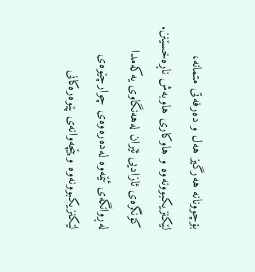بۆچوونانە هەرگیز هەل و دەرفەتی متمانە، لێکنزیکبوونەوە و هاوکاری هاوبەش ناڕەخسێنن.
کۆنگرەی ئازادیی ئێران لەهەنگاوی یەکەمدا لەڕوانگەی ئێمەوە لەدەرەوەی چوارچێوەی لێکنزیکبوونەوە و پێچەوانەی پێوەرەکانی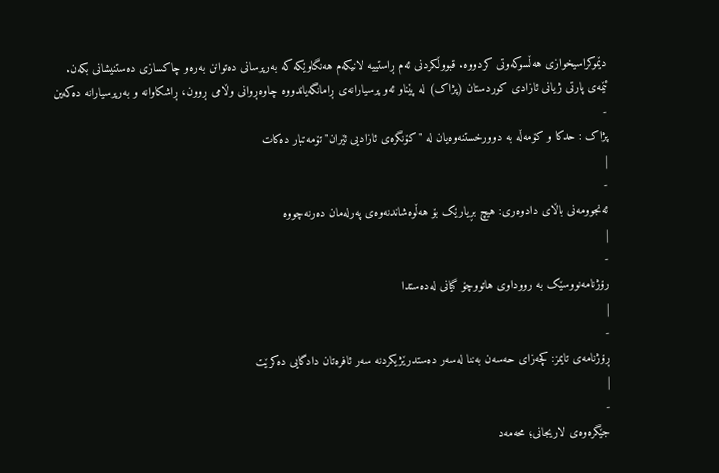دێموکراسیخوازی هەڵسوکەوتی کردووە. قبووڵکردنی ئەم ڕاستییە لانیکەم هەنگاوێکە کە بەرپرسانی دەتوانن بەرەو چاکسازی دەستنیشانی بکەن.
ئێمەی پارتی ژیانی ئازادی کوردستان (پژاک) لە پێناو ئەو پرسیارانەی ڕامانگەیاندووە چاوەڕوانی وڵامی ڕوون، ڕاشکاوانە و بەرپرسیارانە دەکەین
-
پژاک : حدکا و کۆمەڵە بە دوورخستنەوەیان لە "کۆنگرەی ئازادیی ئێران" تۆمەتبار دەکات
|
-
ئەنجوومەنی باڵای دادوەری: هیچ بڕیارێک بۆ هەڵوەشاندنەوەی پەرلەمان دەرنەچووە
|
-
رۆژنامەنووسێک بە رووداوی هاتووچۆ گیانی لەدەستدا
|
-
ڕۆژنامەی تایمز: کچەزای حەسەن بەننا لەسەر دەستدرێژیکردنە سەر ئافرەتان دادگایی دەکرێت
|
-
جێگرەوەی لاریجانی؛ محەمەد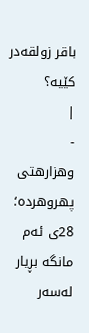باقر زولقەدر كێیە؟
|
-
وهزارهتى پهروهرده؛ 28ی ئەم مانگە بڕیار لەسەر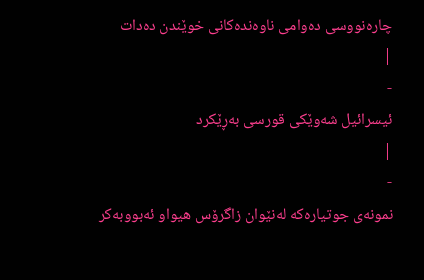چارەنووسی دەوامی ناوەندەکانی خوێندن دەدات
|
-
ئیسرائیل شەوێكی قورسی بەڕێكرد
|
-
نمونەی جوتیارەکە لەنێوان زاگرۆس هیواو ئەبووبەکر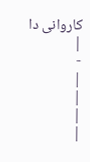کاروانی دا
|
-
|
|
|
|